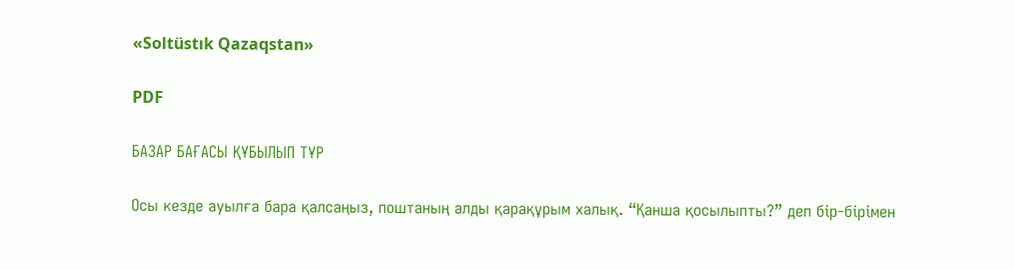«Soltüstık Qazaqstan»

PDF

БАЗАР БАҒАСЫ ҚҰБЫЛЫП ТҰР

Осы кезде ауылға бара қалсаңыз, поштаның алды қарақұрым халық. “Қанша қосылыпты?” деп бір-бірімен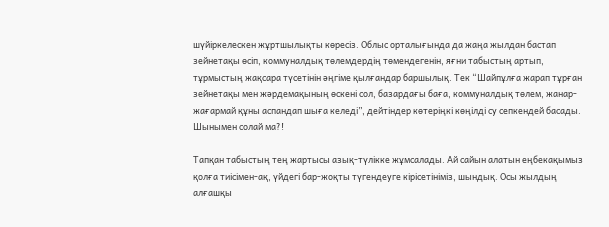шүйіркелескен жұртшылықты көресіз. Облыс орталығында да жаңа жылдан бастап зейнетақы өсіп, коммуналдық төлемдердің төмендегенін, яғни табыстың артып, тұрмыстың жақсара түсетінін әңгіме қылғандар баршылық. Тек “Шайпұлға жарап тұрған зейнетақы мен жәрдемақының өскенi сол, базардағы баға, коммуналдық төлем, жанар-жағармай құны аспандап шыға келеді”, дейтіндер көтеріңкі көңілді су сепкендей басады. Шынымен солай ма?!

Тапқан табыстың тең жартысы азық-түлікке жұмсалады. Ай сайын алатын еңбекақымыз қолға тиісімен-ақ, үйдегі бар-жоқты түгендеуге кірісетініміз, шындық. Осы жылдың алғашқы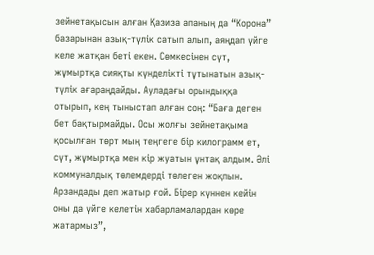зейнетақысын алған Қазиза апаның да “Корона” базарынан азық-түлік сатып алып, аяңдап үйге келе жатқан беті екен. Сөмкесінен сүт, жұмыртқа сияқты күнделікті тұтынатын азық-түлік ағараңдайды. Ауладағы орындыққа отырып, кең тыныстап алған соң: “Баға деген бет бақтырмайды. Осы жолғы зейнетақыма қосылған төрт мың теңгеге бір килограмм ет, сүт, жұмыртқа мен кір жуатын ұнтақ алдым. Әлі коммуналдық төлемдерді төлеген жоқпын. Арзандады деп жатыр ғой. Бірер күннен кейін оны да үйге келетін хабарламалардан көре жатармыз”,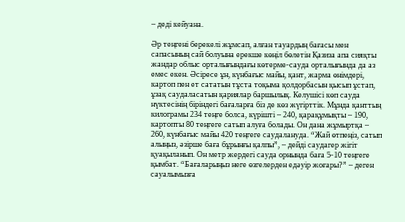– деді кейуана.

Әр теңгені берекелі жұмсап, алған тауардың бағасы мен сапасының сай болуына ерекше көңіл бөлетін Қазиза апа сияқты жандар облыс орталығындағы көтерме-сауда орталығында да аз емес екен. Әсіресе ұн, күнбағыс майы, қант, жарма өнімдері, картоп пен ет сататын тұста тоқыма қолдорбасын қысып ұстап, ұзақ саудаласатын қариялар баршылық. Келушісі көп сауда нүктесінің біріндегі бағаларға біз де көз жүгірттік. Мұнда қанттың килограмы 234 теңге болса, күрішті – 240, қарақұмықты – 190, картопты 80 теңгеге сатып алуға болады. Он дана жұмыртқа – 260, күнбағыс майы 420 теңгеге саудалануда. “Жай өтпеңіз, сатып алыңыз, әзірше баға бұрынғы қалпы”, – дейді саудагер жігіт қуақыланып. Он метр жердегі сауда орнында баға 5-10 теңгеге қымбат. “Бағаларыңыз неге өзгелерден едәуір жоғары?” – деген сауалымызға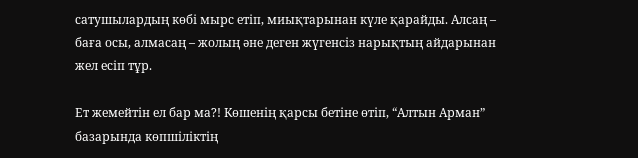сатушылардың көбі мырс етіп, миықтарынан күле қарайды. Алсаң – баға осы, алмасаң – жолың әне деген жүгенсіз нарықтың айдарынан жел есіп тұр.

Ет жемейтін ел бар ма?! Көшенің қарсы бетіне өтіп, “Алтын Арман” базарында көпшіліктің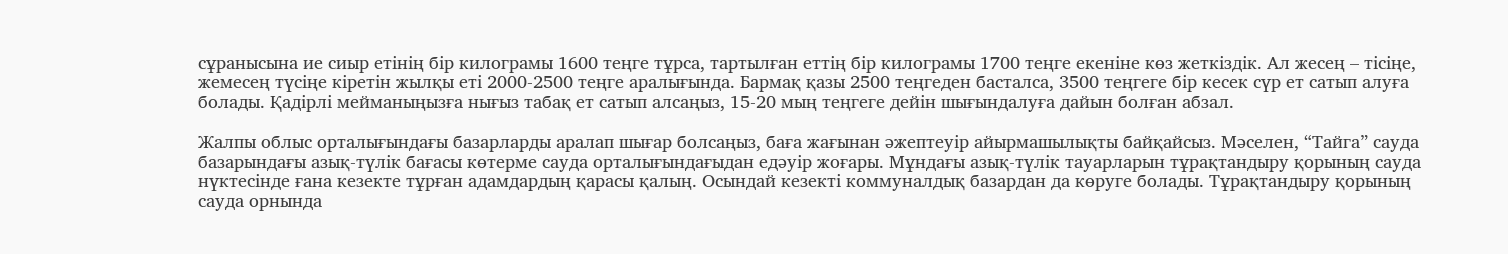сұранысына ие сиыр етінің бір килограмы 1600 теңге тұрса, тартылған еттің бір килограмы 1700 теңге екеніне көз жеткіздік. Ал жесең – тісіңе, жемесең түсіңе кіретін жылқы еті 2000-2500 теңге аралығында. Бармақ қазы 2500 теңгеден басталса, 3500 теңгеге бір кесек сүр ет сатып алуға болады. Қадірлі мейманыңызға нығыз табақ ет сатып алсаңыз, 15-20 мың теңгеге дейін шығындалуға дайын болған абзал.

Жалпы облыс орталығындағы базарларды аралап шығар болсаңыз, баға жағынан әжептеуір айырмашылықты байқайсыз. Мәселен, “Тайга” сауда базарындағы азық-түлік бағасы көтерме сауда орталығындағыдан едәуір жоғары. Мұндағы азық-түлік тауарларын тұрақтандыру қорының сауда нүктесінде ғана кезекте тұрған адамдардың қарасы қалың. Осындай кезекті коммуналдық базардан да көруге болады. Тұрақтандыру қорының сауда орнында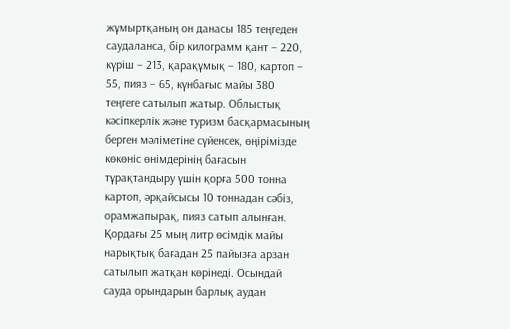жұмыртқаның он данасы 185 теңгеден саудаланса, бір килограмм қант – 220, күріш – 213, қарақұмық – 180, картоп – 55, пияз – 65, күнбағыс майы 380 теңгеге сатылып жатыр. Облыстық кәсіпкерлік және туризм басқармасының берген мәліметіне сүйенсек, өңірімізде көкөніс өнімдерінің бағасын тұрақтандыру үшін қорға 500 тонна картоп, әрқайсысы 10 тоннадан сәбіз, орамжапырақ, пияз сатып алынған. Қордағы 25 мың литр өсімдік майы нарықтық бағадан 25 пайызға арзан сатылып жатқан көрінеді. Осындай сауда орындарын барлық аудан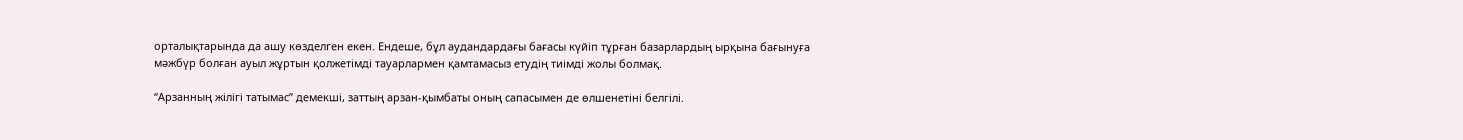орталықтарында да ашу көзделген екен. Ендеше, бұл аудандардағы бағасы күйіп тұрған базарлардың ырқына бағынуға мәжбүр болған ауыл жұртын қолжетімді тауарлармен қамтамасыз етудің тиімді жолы болмақ.

“Арзанның жілігі татымас” демекші, заттың арзан-қымбаты оның сапасымен де өлшенетіні белгілі.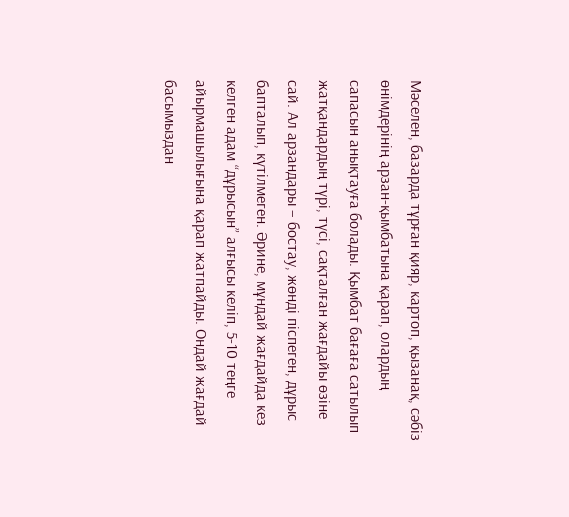Мәселен, базарда тұрған қияр, картоп, қызанақ, сәбіз өнімдерінің арзан-қымбатына қарап, олардың сапасын анықтауға болады. Қымбат бағаға сатылып жатқандардың түрі, түсі, сақталған жағдайы өзіне сай. Ал арзандары – бостау, жөнді піспеген, дұрыс бапталып, күтілмеген. Әрине, мұндай жағдайда кез келген адам “дұрысын” алғысы келіп, 5-10 теңге айырмашылығына қарап жатпайды. Ондай жағдай басымыздан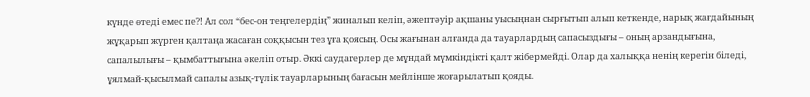күнде өтеді емес пе?! Ал сол “бес-он теңгелердің” жиналып келіп, әжептәуір ақшаны уысыңнан сырғытып алып кеткенде, нарық жағдайының жұқарып жүрген қалтаңа жасаған соққысын тез ұға қоясың. Осы жағынан алғанда да тауарлардың сапасыздығы – оның арзандығына, сапалылығы – қымбаттығына әкеліп отыр. Әккі саудагерлер де мұндай мүмкіндікті қалт жібермейді. Олар да халыққа ненің керегін біледі, ұялмай-қысылмай сапалы азық-түлік тауарларының бағасын мейлінше жоғарылатып қояды.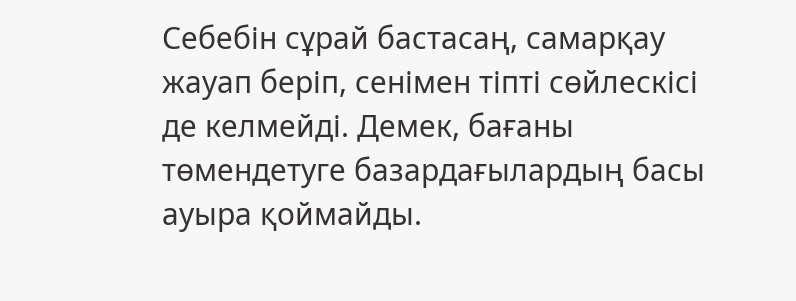Себебін сұрай бастасаң, самарқау жауап беріп, сенімен тіпті сөйлескісі де келмейді. Демек, бағаны төмендетуге базардағылардың басы ауыра қоймайды.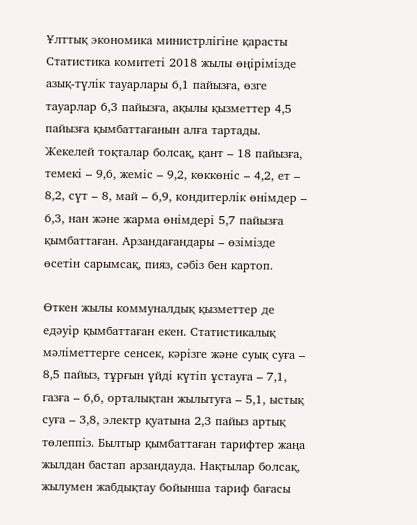Ұлттық экономика министрлігіне қарасты Статистика комитеті 2018 жылы өңірімізде азық-түлік тауарлары 6,1 пайызға, өзге тауарлар 6,3 пайызға, ақылы қызметтер 4,5 пайызға қымбаттағанын алға тартады. Жекелей тоқталар болсақ, қант – 18 пайызға, темекі – 9,6, жеміс – 9,2, көккөніс – 4,2, ет – 8,2, сүт – 8, май – 6,9, кондитерлік өнімдер – 6,3, нан және жарма өнімдері 5,7 пайызға қымбаттаған. Арзандағандары – өзімізде өсетін сарымсақ, пияз, сәбіз бен картоп.

Өткен жылы коммуналдық қызметтер де едәуір қымбаттаған екен. Статистикалық мәліметтерге сенсек, кәрізге және суық суға – 8,5 пайыз, тұрғын үйді күтіп ұстауға – 7,1, газға – 6,6, орталықтан жылытуға – 5,1, ыстық суға – 3,8, электр қуатына 2,3 пайыз артық төлеппіз. Былтыр қымбаттаған тарифтер жаңа жылдан бастап арзандауда. Нақтылар болсақ, жылумен жабдықтау бойынша тариф бағасы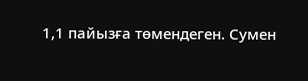1,1 пайызға төмендеген. Сумен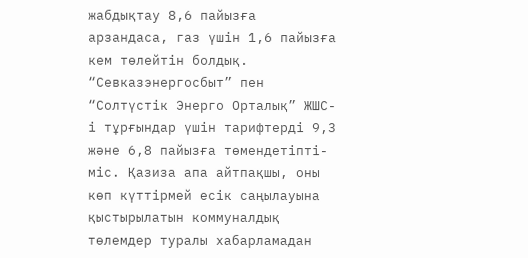жабдықтау 8,6 пайызға арзандаса, газ үшін 1,6 пайызға кем төлейтін болдық. “Севказэнергосбыт” пен “Солтүстік Энерго Орталық” ЖШС-і тұрғындар үшін тарифтерді 9,3 және 6,8 пайызға төмендетіпті-міс. Қазиза апа айтпақшы, оны көп күттірмей есік саңылауына қыстырылатын коммуналдық төлемдер туралы хабарламадан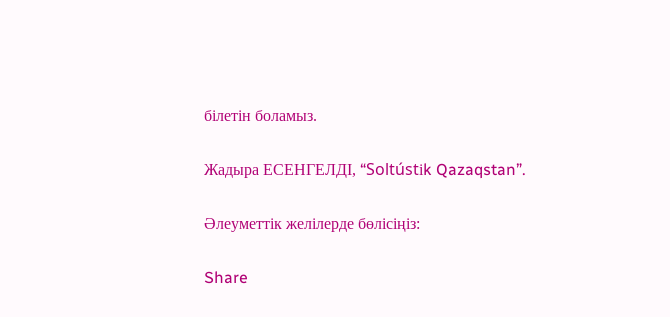білетін боламыз.

Жадыра ЕСЕНГЕЛДІ, “Soltústіk Qazaqstan”.

Әлеуметтік желілерде бөлісіңіз:

Share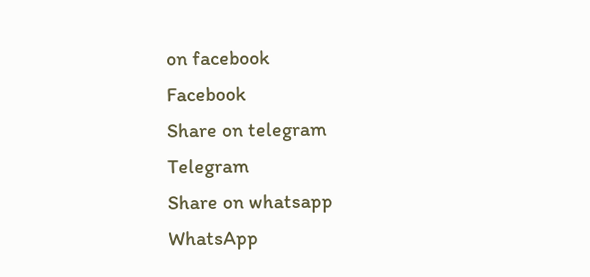on facebook
Facebook
Share on telegram
Telegram
Share on whatsapp
WhatsApp